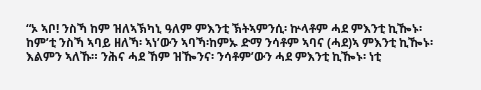“ኦ ኣቦ! ንስኻ ከም ዝለኣኽካኒ ዓለም ምእንቲ ኽትኣምንሲ፡ ኵላቶም ሓደ ምእንቲ ኪዀኑ፡ ከም’ቲ ንስኻ ኣባይ ዘለኻ፡ ኣነ’ውን ኣባኻ፡ከምኡ ድማ ንሳቶም ኣባና (ሓደ)ኣ ምእንቲ ኪዀኑ፡ እልምን ኣለኹ። ንሕና ሓደ ኸም ዝዀንና፡ ንሳቶም’ውን ሓደ ምእንቲ ኪዀኑ፡ ነቲ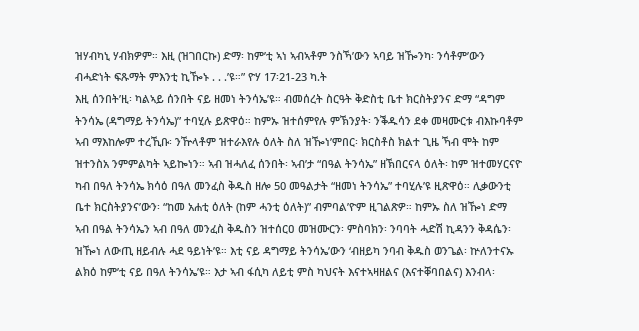ዝሃብካኒ ሃብክዎም። እዚ (ዝገበርኩ) ድማ፡ ከም’ቲ ኣነ ኣብኣቶም ንስኻ’ውን ኣባይ ዝዀንካ፡ ንሳቶም’ውን ብሓድነት ፍጹማት ምእንቲ ኪዀኑ . . .’ዩ።” ዮሃ 17፡21-23 ካ.ት
እዚ ሰንበት’ዚ፡ ካልኣይ ሰንበት ናይ ዘመነ ትንሳኤ’ዩ። ብመሰረት ስርዓት ቅድስቲ ቤተ ክርስትያንና ድማ “ዳግም ትንሳኤ (ዳግማይ ትንሳኤ)” ተባሂሉ ይጽዋዕ። ከምኡ ዝተሰምየሉ ምኽንያት፡ ንቕዱሳን ደቀ መዛሙርቱ ብእኩባቶም ኣብ ማእከሎም ተረኺቡ፡ ንዅላቶም ዝተራእየሉ ዕለት ስለ ዝዀነ’ምበር፡ ክርስቶስ ክልተ ጊዜ ኻብ ሞት ከም ዝተንስአ ንምምልካት ኣይኰነን። ኣብ ዝሓለፈ ሰንበት፡ ኣብ’ታ “በዓል ትንሳኤ” ዘኽበርናላ ዕለት፡ ከም ዝተመሃርናዮ ካብ በዓለ ትንሳኤ ክሳዕ በዓለ መንፈስ ቅዱስ ዘሎ 50 መዓልታት “ዘመነ ትንሳኤ” ተባሂሉ’ዩ ዚጽዋዕ። ሊቃውንቲ ቤተ ክርስትያንና’ውን፡ “ከመ አሐቲ ዕለት (ከም ሓንቲ ዕለት)” ብምባል’ዮም ዚገልጽዎ። ከምኡ ስለ ዝዀነ ድማ ኣብ በዓል ትንሳኤን ኣብ በዓለ መንፈስ ቅዱስን ዝተሰርዐ መዝሙርን፡ ምስባክን፡ ንባባት ሓድሽ ኪዳንን ቅዳሴን፡ ዝዀነ ለውጢ ዘይብሉ ሓደ ዓይነት’ዩ። እቲ ናይ ዳግማይ ትንሳኤ’ውን ‘ብዘይካ ንባብ ቅዱስ ወንጌል፡ ኵለንተናኡ ልክዕ ከም’ቲ ናይ በዓለ ትንሳኤ’ዩ። እታ ኣብ ፋሲካ ለይቲ ምስ ካህናት እናተኣዛዘልና (እናተቐባበልና) እንብላ፡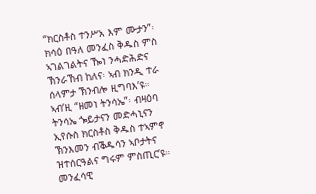“ክርስቶስ ተንሥአ እም ሙታን”፡ ክሳዕ በዓለ መንፈስ ቅዱስ ምስ ኣገልገልትና ዀነ ንሓድሕድና ኽንራኸብ ከለና፡ ኣብ ክንዲ ተራ ሰላምታ ኽንብሎ ዚግባእ’ዩ። ኣብ’ዚ “ዘመነ ትንሳኤ”፡ ብዛዕባ ትንሳኤ ጐይታናን መድሓኒናን ኢየሱስ ክርስቶስ ቅዱስ ተኣምኖ ኽንእመን ብቕዱሳን ኣቦታትና ዝተሰርዓልና ግሩም ምስጢር’ዩ። መንፈሳዊ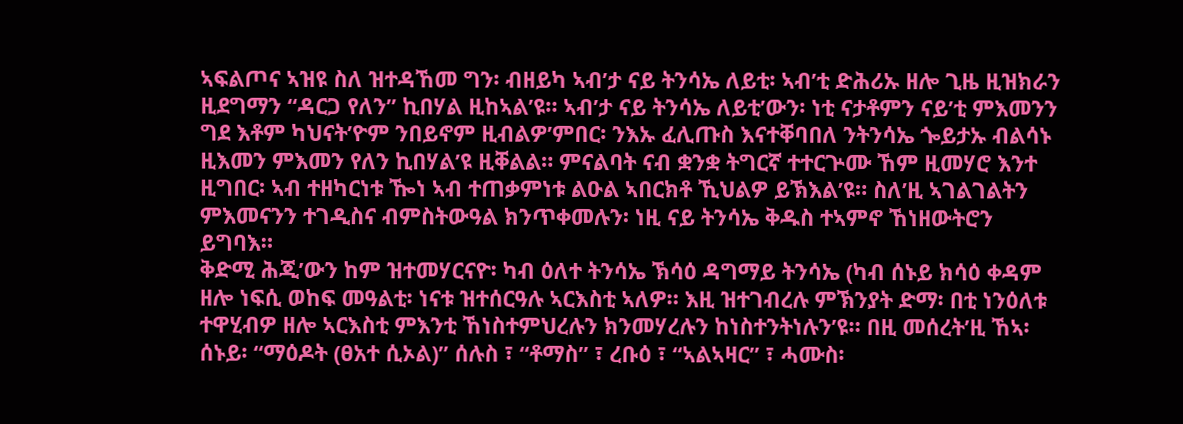ኣፍልጦና ኣዝዩ ስለ ዝተዳኸመ ግን፡ ብዘይካ ኣብ’ታ ናይ ትንሳኤ ለይቲ፡ ኣብ’ቲ ድሕሪኡ ዘሎ ጊዜ ዚዝክራን ዚደግማን “ዳርጋ የለን” ኪበሃል ዚከኣል’ዩ። ኣብ’ታ ናይ ትንሳኤ ለይቲ’ውን፡ ነቲ ናታቶምን ናይ’ቲ ምእመንን ግደ እቶም ካህናት’ዮም ንበይኖም ዚብልዎ’ምበር፡ ንእኡ ፈሊጡስ እናተቐባበለ ንትንሳኤ ጐይታኡ ብልሳኑ ዚእመን ምእመን የለን ኪበሃል’ዩ ዚቐልል። ምናልባት ናብ ቋንቋ ትግርኛ ተተርጕሙ ኸም ዚመሃሮ እንተ ዚግበር፡ ኣብ ተዘካርነቱ ዀነ ኣብ ተጠቃምነቱ ልዑል ኣበርክቶ ኺህልዎ ይኽእል’ዩ። ስለ’ዚ ኣገልገልትን ምእመናንን ተገዲስና ብምስትውዓል ክንጥቀመሉን፡ ነዚ ናይ ትንሳኤ ቅዱስ ተኣምኖ ኸነዘውትሮን ይግባእ።
ቅድሚ ሕጂ’ውን ከም ዝተመሃርናዮ፡ ካብ ዕለተ ትንሳኤ ኽሳዕ ዳግማይ ትንሳኤ (ካብ ሰኑይ ክሳዕ ቀዳም ዘሎ ነፍሲ ወከፍ መዓልቲ፡ ነናቱ ዝተሰርዓሉ ኣርእስቲ ኣለዎ። እዚ ዝተገብረሉ ምኽንያት ድማ፡ በቲ ነንዕለቱ ተዋሂብዎ ዘሎ ኣርእስቲ ምእንቲ ኸነስተምህረሉን ክንመሃረሉን ከነስተንትነሉን’ዩ። በዚ መሰረት’ዚ ኸኣ፡ ሰኑይ፡ “ማዕዶት (ፀአተ ሲኦል)” ሰሉስ ፣ “ቶማስ” ፣ ረቡዕ ፣ “ኣልኣዛር” ፣ ሓሙስ፡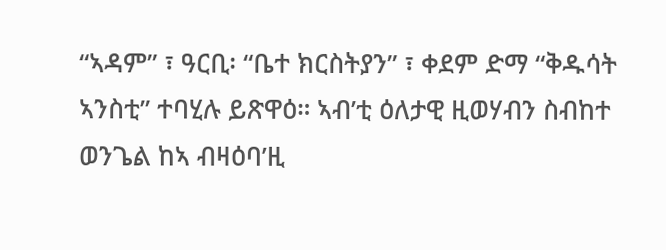“ኣዳም” ፣ ዓርቢ፡ “ቤተ ክርስትያን” ፣ ቀደም ድማ “ቅዱሳት ኣንስቲ” ተባሂሉ ይጽዋዕ። ኣብ’ቲ ዕለታዊ ዚወሃብን ስብከተ ወንጌል ከኣ ብዛዕባ’ዚ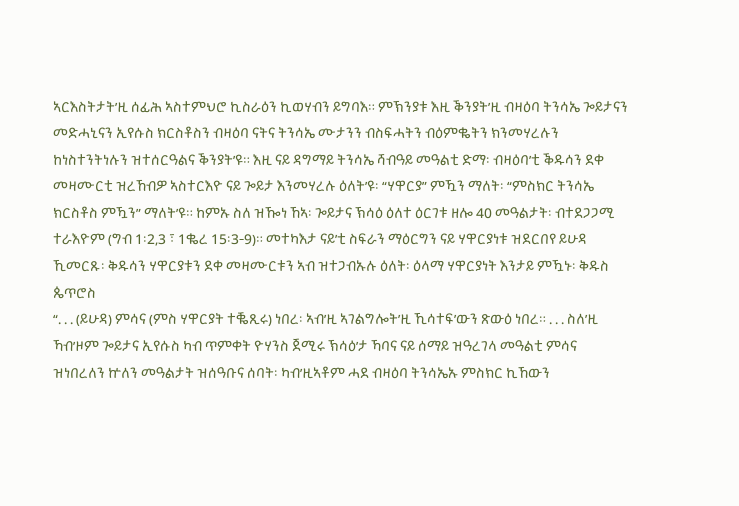ኣርእስትታት’ዚ ሰፊሕ ኣስተምህሮ ኪስራዕን ኪወሃብን ይግባእ። ምኽንያቱ እዚ ቕንያት’ዚ ብዛዕባ ትንሳኤ ጐይታናን መድሓኒናን ኢየሱስ ክርስቶስን ብዛዕባ ናትና ትንሳኤ ሙታንን ብስፍሓትን ብዕምቈትን ክንመሃረሉን ከነስተንትነሉን ዝተሰርዓልና ቕንያት’ዩ። እዚ ናይ ዳግማይ ትንሳኤ ሻብዓይ መዓልቲ ድማ፡ ብዛዕባ’ቲ ቕዱሳን ደቀ መዛሙርቲ ዝረኸብዎ ኣስተርእዮ ናይ ጐይታ እንመሃረሉ ዕለት’ዩ፡ “ሃዋርያ” ምዃን ማለት፡ “ምስክር ትንሳኤ ክርስቶስ ምዃን” ማለት’ዩ። ከምኡ ስለ ዝዀነ ኸኣ፡ ጐይታና ኽሳዕ ዕለተ ዕርገቱ ዘሎ 40 መዓልታት፡ ብተደጋጋሚ ተራእዮም (ግብ 1፡2,3 ፣ 1ቈረ 15፡3-9)። መተካእታ ናይ’ቲ ስፍራን ማዕርግን ናይ ሃዋርያነቱ ዝደርበየ ይሁዳ ኺመርጹ፡ ቅዱሳን ሃዋርያቱን ደቀ መዛሙርቱን ኣብ ዝተጋብኡሉ ዕለት፡ ዕላማ ሃዋርያነት እንታይ ምዃኑ፡ ቅዱስ ጴጥሮስ
“. . . (ይሁዳ) ምሳና (ምስ ሃዋርያት ተቘጺሩ) ነበረ፡ ኣብ’ዚ ኣገልግሎት’ዚ ኺሳተፍ’ውን ጽውዕ ነበረ። . . . ስለ’ዚ ኻብ’ዞም ጐይታና ኢየሱስ ካብ ጥምቀት ዮሃንስ ጀሚሩ ኽሳዕ’ታ ኻባና ናይ ሰማይ ዝዓረገላ መዓልቲ ምሳና ዝነበረለን ኵለን መዓልታት ዝሰዓቡና ሰባት፡ ካብ’ዚኣቶም ሓደ ብዛዕባ ትንሳኤኡ ምስክር ኪኸውን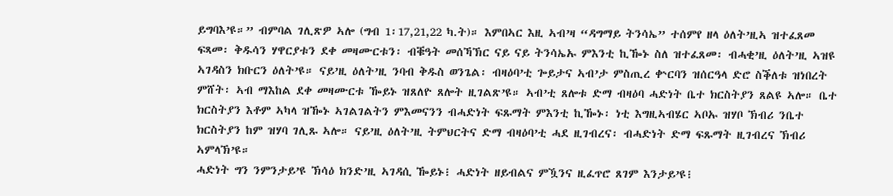ይግባእ’ዩ።” ብምባል ገሊጽዎ ኣሎ (ግብ 1፡17,21,22 ካ.ት)። እምበኣር እዚ ኣብ’ዛ “ዳግማይ ትንሳኤ” ተሰምየ ዘላ ዕለት’ዚኣ ዝተፈጸመ ፍጻመ፡ ቅዱሳን ሃዋርያቱን ደቀ መዛሙርቱን፡ ብቑዓት መሰኻኽር ናይ ናይ ትንሳኤኡ ምእንቲ ኪዀኑ ስለ ዝተፈጸመ፡ ብሓቂ’ዚ ዕለት’ዚ ኣዝዩ ኣገዳስን ክቡርን ዕለት’ዩ። ናይ’ዚ ዕለት’ዚ ንባብ ቅዱስ ወንጌል፡ ብዛዕባ’ቲ ጐይታና ኣብ’ታ ምስጢረ ቍርባን ዝሰርዓላ ድሮ ስቕለቱ ዝነበረት ምሸት፡ ኣብ ማእከል ደቀ መዛሙርቱ ዀይኑ ዝጸለዮ ጸሎት ዚገልጽ’ዩ። ኣብ’ቲ ጸሎቱ ድማ ብዛዕባ ሓድነት ቤተ ክርስትያን ጸልዩ ኣሎ። ቤተ ክርስትያን እቶም ኣካላ ዝዀኑ ኣገልገልትን ምእመናንን ብሓድነት ፍጹማት ምእንቲ ኪዀኑ፡ ነቲ እግዚኣብሄር ኣቦኡ ዝሃቦ ኽብሪ ንቤተ ክርስትያን ከም ዝሃባ ገሊጹ ኣሎ። ናይ’ዚ ዕለት’ዚ ትምህርትና ድማ ብዛዕባ’ቲ ሓደ ዚገብረና፡ ብሓድነት ድማ ፍጹማት ዚገብረና ኽብሪ ኣምላኽ’ዩ።
ሓድነት ግን ንምንታይ’ዩ ኽሳዕ ክንድ’ዚ ኣገዳሲ ዀይኑ፧ ሓድነት ዘይብልና ምዃንና ዚፈጥሮ ጸገም እንታይ’ዩ፧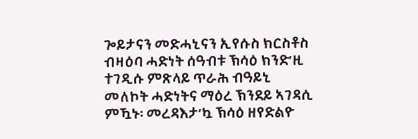ጐይታናን መድሓኒናን ኢየሱስ ክርስቶስ ብዛዕባ ሓድነት ሰዓብቱ ኽሳዕ ክንድ’ዚ ተገዲሱ ምጽላይ ጥራሕ ብዓይኒ መለኮት ሓድነትና ማዕረ ኽንደይ ኣገዳሲ ምዃኑ፡ መረዳእታ’ኳ ኽሳዕ ዘየድልዮ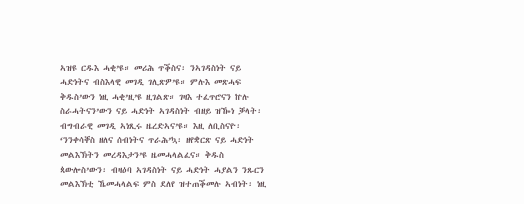ኣዝዩ ርዱእ ሓቂ’ዩ። መሪሕ ጥቕስና፡ ንኣገዳስነት ናይ ሓድነትና ብስእላዊ መገዲ ገሊጽዎ’ዩ። ምሉእ መጽሓፍ ቅዱስ’ውን ነዚ ሓቂ’ዚ’ዩ ዚገልጽ። ገዛእ ተፈጥሮናን ኵሉ ስራሓትናን’ውን ናይ ሓድነት ኣገዳስነት ብዘይ ዝዀነ ቓላት፡ ብግብራዊ መገዲ ኣነጺሩ ዜረድኣና’ዩ። እዚ ለቢስናዮ፡ ‘ንንቀሳቐስ ዘለና ሰብነትና ጥራሕ’ኳ፡ ዘየቋርጽ ናይ ሓድነት መልእኽትን መረዳእታን’ዩ ዜመሓላልፈና። ቅዱስ ጳውሎስ’ውን፡ ብዛዕባ ኣገዳስነት ናይ ሓድነት ሓያልን ንጹርን መልእኽቲ ኼመሓላልፍ ምስ ደለየ ዝተጠቕመሉ ኣብነት፡ ነዚ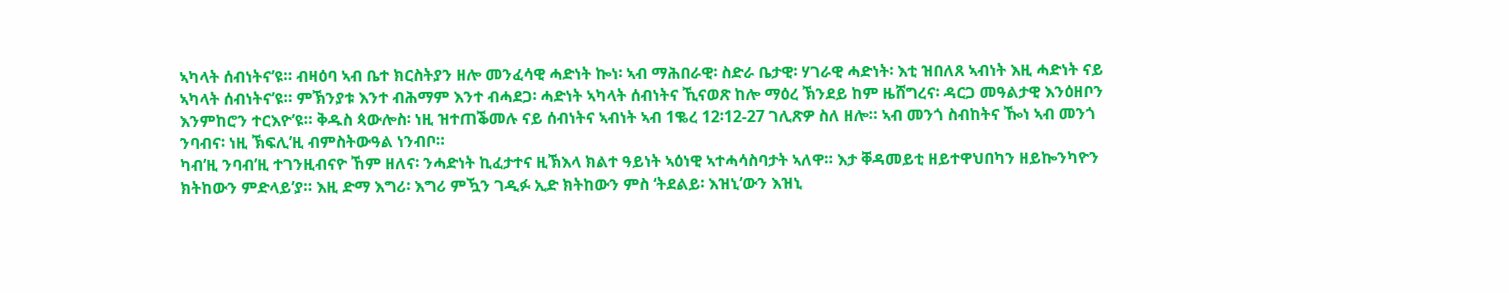ኣካላት ሰብነትና’ዩ። ብዛዕባ ኣብ ቤተ ክርስትያን ዘሎ መንፈሳዊ ሓድነት ኰነ፡ ኣብ ማሕበራዊ፡ ስድራ ቤታዊ፡ ሃገራዊ ሓድነት፡ እቲ ዝበለጸ ኣብነት እዚ ሓድነት ናይ ኣካላት ሰብነትና’ዩ። ምኽንያቱ እንተ ብሕማም እንተ ብሓደጋ፡ ሓድነት ኣካላት ሰብነትና ኺናወጽ ከሎ ማዕረ ኽንደይ ከም ዜሸግረና፡ ዳርጋ መዓልታዊ እንዕዘቦን እንምከሮን ተርእዮ’ዩ። ቅዱስ ጳውሎስ፡ ነዚ ዝተጠቕመሉ ናይ ሰብነትና ኣብነት ኣብ 1ቈረ 12፡12-27 ገሊጽዎ ስለ ዘሎ። ኣብ መንጎ ስብከትና ዀነ ኣብ መንጎ ንባብና፡ ነዚ ኽፍሊ’ዚ ብምስትውዓል ነንብቦ።
ካብ’ዚ ንባብ’ዚ ተገንዚብናዮ ኸም ዘለና፡ ንሓድነት ኪፈታተና ዚኽእላ ክልተ ዓይነት ኣዕነዊ ኣተሓሳስባታት ኣለዋ። እታ ቐዳመይቲ ዘይተዋህበካን ዘይኰንካዮን ክትከውን ምድላይ’ያ። እዚ ድማ እግሪ፡ እግሪ ምዃን ገዲፉ ኢድ ክትከውን ምስ ‘ትደልይ፡ እዝኒ’ውን እዝኒ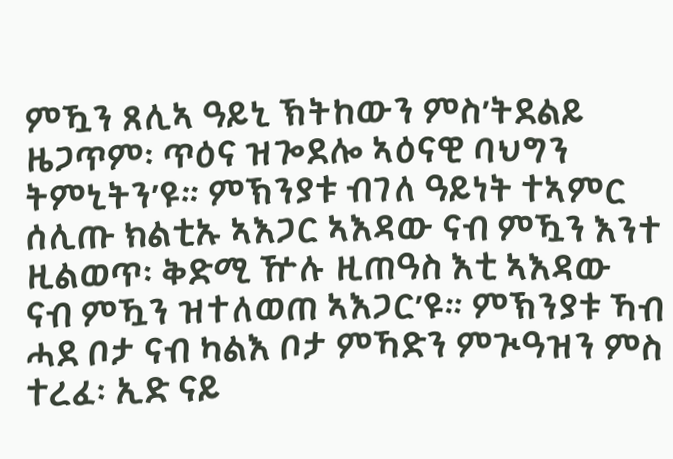ምዃን ጸሊኣ ዓይኒ ኽትከውን ምስ’ትደልይ ዜጋጥም፡ ጥዕና ዝጐደሎ ኣዕናዊ ባህግን ትምኒትን’ዩ። ምኽንያቱ ብገለ ዓይነት ተኣምር ሰሊጡ ክልቲኡ ኣእጋር ኣእዳው ናብ ምዃን እንተ ዚልወጥ፡ ቅድሚ ዅሉ ዚጠዓስ እቲ ኣእዳው ናብ ምዃን ዝተለወጠ ኣእጋር’ዩ። ምኽንያቱ ኻብ ሓደ ቦታ ናብ ካልእ ቦታ ምኻድን ምጒዓዝን ምስ ተረፈ፡ ኢድ ናይ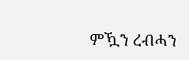ምዃን ረብሓን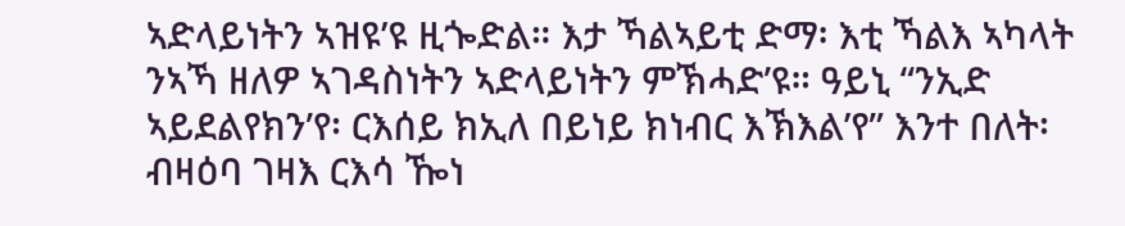ኣድላይነትን ኣዝዩ’ዩ ዚጐድል። እታ ኻልኣይቲ ድማ፡ እቲ ኻልእ ኣካላት ንኣኻ ዘለዎ ኣገዳስነትን ኣድላይነትን ምኽሓድ’ዩ። ዓይኒ “ንኢድ ኣይደልየክን’የ፡ ርእሰይ ክኢለ በይነይ ክነብር እኽእል’የ” እንተ በለት፡ ብዛዕባ ገዛእ ርእሳ ዀነ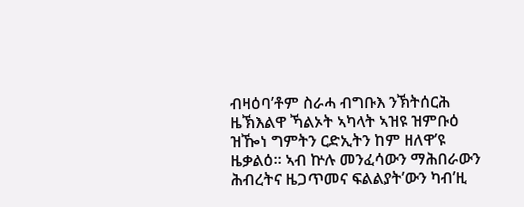ብዛዕባ’ቶም ስራሓ ብግቡእ ንኽትሰርሕ ዜኽእልዋ ኻልኦት ኣካላት ኣዝዩ ዝምቡዕ ዝዀነ ግምትን ርድኢትን ከም ዘለዋ’ዩ ዜቃልዕ። ኣብ ኵሉ መንፈሳውን ማሕበራውን ሕብረትና ዜጋጥመና ፍልልያት’ውን ካብ’ዚ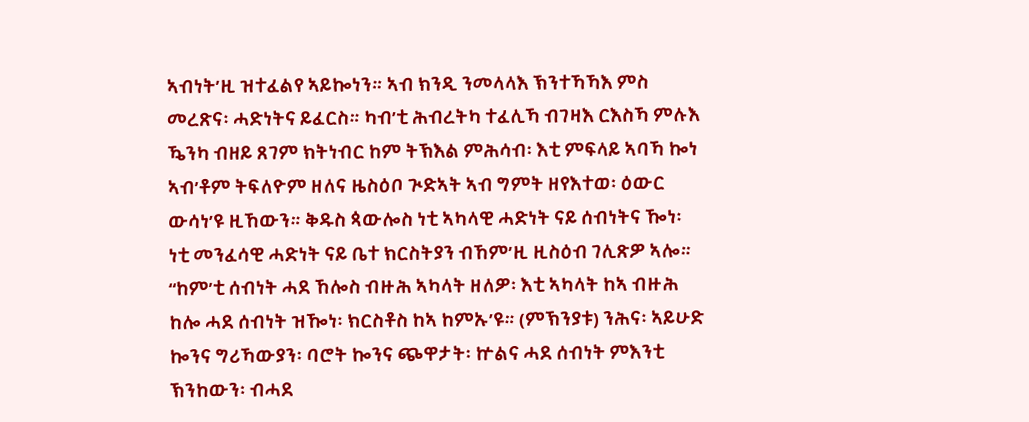ኣብነት’ዚ ዝተፈልየ ኣይኰነን። ኣብ ክንዲ ንመላላእ ኽንተኻኻእ ምስ መረጽና፡ ሓድነትና ይፈርስ። ካብ’ቲ ሕብረትካ ተፈሊኻ ብገዛእ ርእስኻ ምሉእ ዄንካ ብዘይ ጸገም ክትነብር ከም ትኽእል ምሕሳብ፡ እቲ ምፍላይ ኣባኻ ኰነ ኣብ’ቶም ትፍለዮም ዘለና ዜስዕቦ ጒድኣት ኣብ ግምት ዘየእተወ፡ ዕውር ውሳነ’ዩ ዚኸውን። ቅዱስ ጳውሎስ ነቲ ኣካላዊ ሓድነት ናይ ሰብነትና ዀነ፡ ነቲ መንፈሳዊ ሓድነት ናይ ቤተ ክርስትያን ብኸም’ዚ ዚስዕብ ገሊጽዎ ኣሎ።
“ከም’ቲ ሰብነት ሓደ ኸሎስ ብዙሕ ኣካላት ዘለዎ፡ እቲ ኣካላት ከኣ ብዙሕ ከሎ ሓደ ሰብነት ዝዀነ፡ ክርስቶስ ከኣ ከምኡ’ዩ። (ምኽንያቱ) ንሕና፡ ኣይሁድ ኰንና ግሪኻውያን፡ ባሮት ኰንና ጭዋታት፡ ኵልና ሓደ ሰብነት ምእንቲ ኽንከውን፡ ብሓደ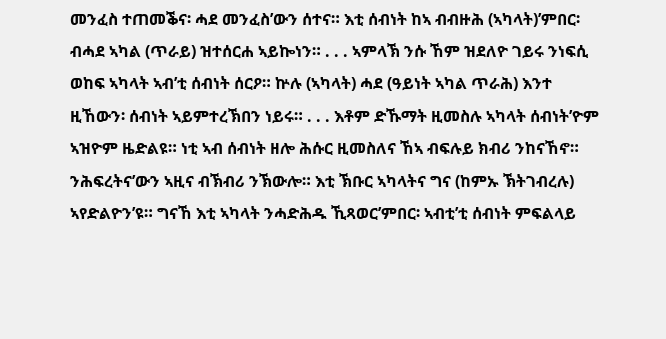መንፈስ ተጠመቕና፡ ሓደ መንፈስ’ውን ሰተና። እቲ ሰብነት ከኣ ብብዙሕ (ኣካላት)’ምበር፡ ብሓደ ኣካል (ጥራይ) ዝተሰርሐ ኣይኰነን። . . . ኣምላኽ ንሱ ኸም ዝደለዮ ገይሩ ንነፍሲ ወከፍ ኣካላት ኣብ’ቲ ሰብነት ሰርዖ። ኵሉ (ኣካላት) ሓደ (ዓይነት ኣካል ጥራሕ) እንተ ዚኸውን፡ ሰብነት ኣይምተረኽበን ነይሩ። . . . እቶም ድኹማት ዚመስሉ ኣካላት ሰብነት’ዮም ኣዝዮም ዜድልዩ። ነቲ ኣብ ሰብነት ዘሎ ሕሱር ዚመስለና ኸኣ ብፍሉይ ክብሪ ንከናኸኖ። ንሕፍረትና’ውን ኣዚና ብኽብሪ ንኽውሎ። እቲ ኽቡር ኣካላትና ግና (ከምኡ ኽትገብረሉ) ኣየድልዮን’ዩ። ግናኸ እቲ ኣካላት ንሓድሕዱ ኺጻወር’ምበር፡ ኣብቲ’ቲ ሰብነት ምፍልላይ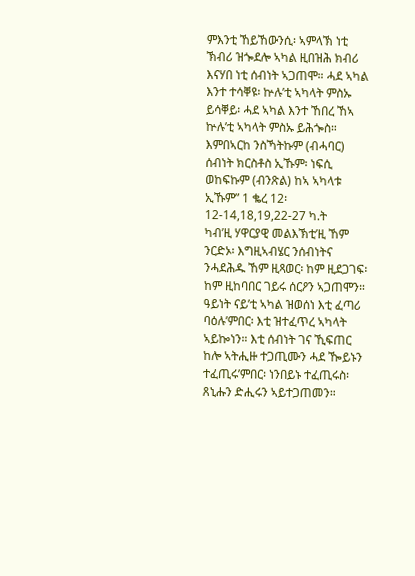ምእንቲ ኸይኸውንሲ፡ ኣምላኽ ነቲ ኽብሪ ዝጐደሎ ኣካል ዚበዝሕ ክብሪ እናሃበ ነቲ ሰብነት ኣጋጠሞ። ሓደ ኣካል እንተ ተሳቐዩ፡ ኵሉ’ቲ ኣካላት ምስኡ ይሳቐይ፡ ሓደ ኣካል እንተ ኸበረ ኸኣ ኵሉ’ቲ ኣካላት ምስኡ ይሕጐስ። እምበኣርከ ንስኻትኩም (ብሓባር) ሰብነት ክርስቶስ ኢኹም፡ ነፍሲ ወከፍኩም (ብንጽል) ከኣ ኣካላቱ ኢኹም” 1 ቈረ 12፡12-14,18,19,22-27 ካ.ት
ካብ’ዚ ሃዋርያዊ መልእኽቲ’ዚ ኸም ንርድኦ፡ እግዚኣብሄር ንሰብነትና ንሓደሕዱ ኸም ዚጻወር፡ ከም ዚደጋገፍ፡ ከም ዚከባበር ገይሩ ሰርዖን ኣጋጠሞን። ዓይነት ናይ’ቲ ኣካል ዝወሰነ እቲ ፈጣሪ ባዕሉ’ምበር፡ እቲ ዝተፈጥረ ኣካላት ኣይኰነን። እቲ ሰብነት ገና ኺፍጠር ከሎ ኣትሒዙ ተጋጢሙን ሓደ ዀይኑን ተፈጢሩ’ምበር፡ ነንበይኑ ተፈጢሩስ፡ ጸኒሑን ድሒሩን ኣይተጋጠመን።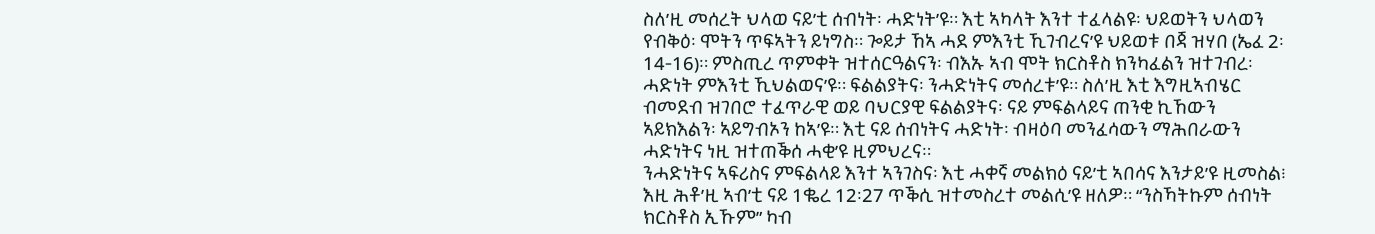ስለ’ዚ መሰረት ህላወ ናይ’ቲ ሰብነት፡ ሓድነት’ዩ። እቲ ኣካላት እንተ ተፈላልዩ፡ ህይወትን ህላወን የብቅዕ፡ ሞትን ጥፍኣትን ይነግስ። ጐይታ ኸኣ ሓደ ምእንቲ ኺገብረና’ዩ ህይወቱ በጃ ዝሃበ (ኤፈ 2፡14-16)። ምስጢረ ጥምቀት ዝተሰርዓልናን፡ ብእኡ ኣብ ሞት ክርስቶስ ክንካፈልን ዝተገብረ፡ ሓድነት ምእንቲ ኺህልወና’ዩ። ፍልልያትና፡ ንሓድነትና መሰረቱ’ዩ። ስለ’ዚ እቲ እግዚኣብሄር ብመደብ ዝገበሮ ተፈጥራዊ ወይ ባህርያዊ ፍልልያትና፡ ናይ ምፍልላይና ጠንቂ ኪኸውን ኣይክእልን፡ ኣይግብኦን ከኣ’ዩ። እቲ ናይ ሰብነትና ሓድነት፡ ብዛዕባ መንፈሳውን ማሕበራውን ሓድነትና ነዚ ዝተጠቕሰ ሓቂ’ዩ ዚምህረና።
ንሓድነትና ኣፍሪስና ምፍልላይ እንተ ኣንገስና፡ እቲ ሓቀኛ መልክዕ ናይ’ቲ ኣበሳና እንታይ’ዩ ዚመስል፧ እዚ ሕቶ’ዚ ኣብ’ቲ ናይ 1ቈረ 12፡27 ጥቕሲ ዝተመስረተ መልሲ’ዩ ዘለዎ። “ንስኻትኩም ሰብነት ክርስቶስ ኢኹም” ካብ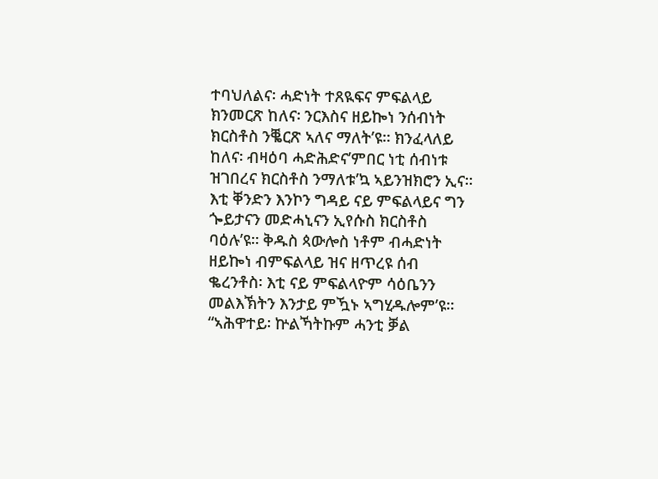ተባህለልና፡ ሓድነት ተጸዪፍና ምፍልላይ ክንመርጽ ከለና፡ ንርእስና ዘይኰነ ንሰብነት ክርስቶስ ንቘርጽ ኣለና ማለት’ዩ። ክንፈላለይ ከለና፡ ብዛዕባ ሓድሕድና’ምበር ነቲ ሰብነቱ ዝገበረና ክርስቶስ ንማለቱ’ኳ ኣይንዝክሮን ኢና። እቲ ቐንድን እንኮን ግዳይ ናይ ምፍልላይና ግን ጐይታናን መድሓኒናን ኢየሱስ ክርስቶስ ባዕሉ’ዩ። ቅዱስ ጳውሎስ ነቶም ብሓድነት ዘይኰነ ብምፍልላይ ዝና ዘጥረዩ ሰብ ቈረንቶስ፡ እቲ ናይ ምፍልላዮም ሳዕቤንን መልእኽትን እንታይ ምዃኑ ኣግሂዱሎም’ዩ።
“ኣሕዋተይ፡ ኵልኻትኩም ሓንቲ ቓል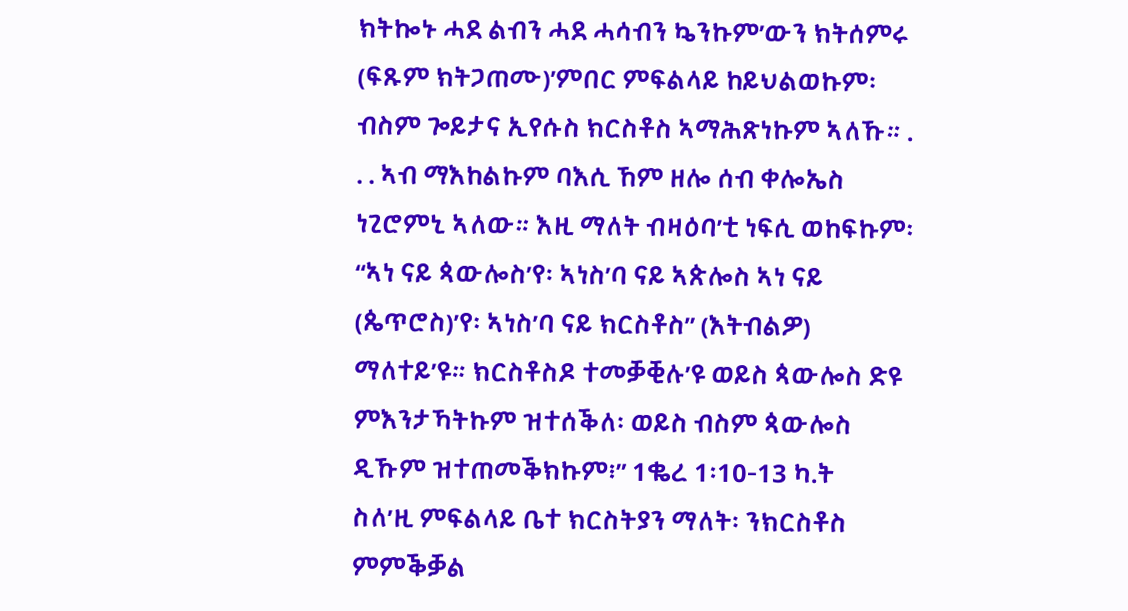ክትኰኑ ሓደ ልብን ሓደ ሓሳብን ኴንኩም’ውን ክትሰምሩ (ፍጹም ክትጋጠሙ)’ምበር ምፍልላይ ከይህልወኩም፡ ብስም ጐይታና ኢየሱስ ክርስቶስ ኣማሕጽነኩም ኣለኹ። . . . ኣብ ማእከልኩም ባእሲ ኸም ዘሎ ሰብ ቀሎኤስ ነጊሮምኒ ኣለው። እዚ ማለት ብዛዕባ’ቲ ነፍሲ ወከፍኩም፡ “ኣነ ናይ ጳውሎስ’የ፡ ኣነስ’ባ ናይ ኣጵሎስ ኣነ ናይ (ጴጥሮስ)’የ፡ ኣነስ’ባ ናይ ክርስቶስ” (እትብልዎ) ማለተይ’ዩ። ክርስቶስዶ ተመቓቒሉ’ዩ ወይስ ጳውሎስ ድዩ ምእንታኻትኩም ዝተሰቕለ፡ ወይስ ብስም ጳውሎስ ዲኹም ዝተጠመቕክኩም፧” 1ቈረ 1፡10-13 ካ.ት
ስለ’ዚ ምፍልላይ ቤተ ክርስትያን ማለት፡ ንክርስቶስ ምምቕቓል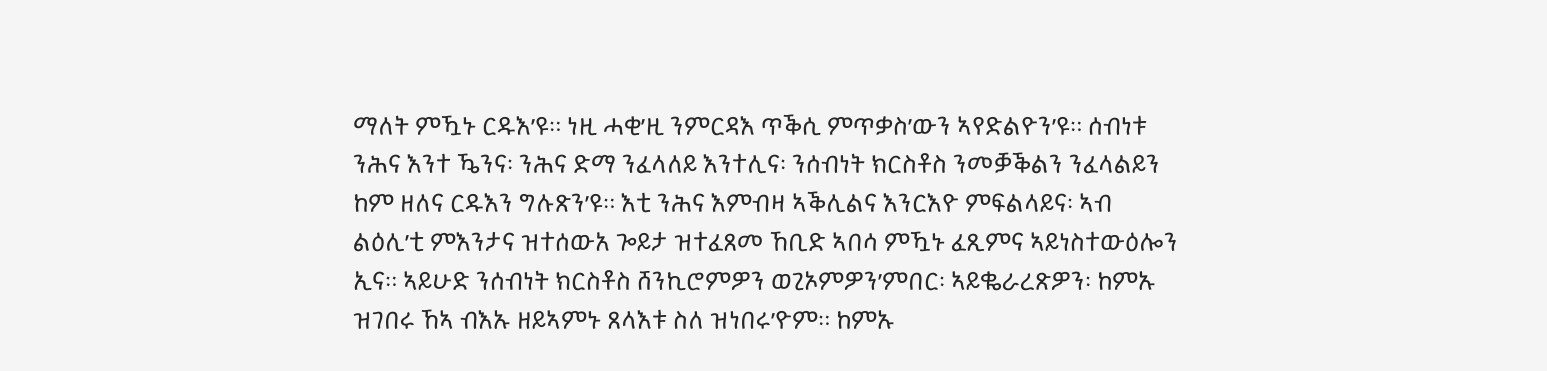ማለት ምዃኑ ርዱእ’ዩ። ነዚ ሓቂ’ዚ ንምርዳእ ጥቕሲ ምጥቃስ’ውን ኣየድልዮን’ዩ። ሰብነቱ ንሕና እንተ ዄንና፡ ንሕና ድማ ንፈላለይ እንተሊና፡ ንሰብነት ክርስቶስ ንመቓቕልን ንፈላልይን ከም ዘለና ርዱእን ግሉጽን’ዩ። እቲ ንሕና እምብዛ ኣቕሊልና እንርእዮ ምፍልላይና፡ ኣብ ልዕሊ’ቲ ምእንታና ዝተሰውአ ጐይታ ዝተፈጸመ ኸቢድ ኣበሳ ምዃኑ ፈጺምና ኣይነስተውዕሎን ኢና። ኣይሁድ ንሰብነት ክርስቶስ ሸንኪሮምዎን ወጊኦምዎን’ምበር፡ ኣይቈራረጽዎን፡ ከምኡ ዝገበሩ ኸኣ ብእኡ ዘይኣምኑ ጸላእቱ ስለ ዝነበሩ’ዮም። ከምኡ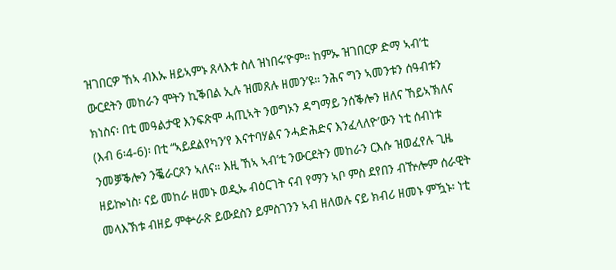ዝገበርዎ ኸኣ ብእኡ ዘይኣምኑ ጸላእቱ ስለ ዝነበሩ’ዮም። ከምኡ ዝገበርዎ ድማ ኣብ’ቲ ውርደትን መከራን ሞትን ኪቕበል ኢሉ ዝመጸሉ ዘመን’ዩ። ንሕና ግን ኣመንቱን ሰዓብቱን ክነስና፡ በቲ መዓልታዊ እንፍጽሞ ሓጢኣት ንወግኦን ዳግማይ ንሰቕሎን ዘለና ኸይኣኽለና (እብ 6፡4-6)፡ በቲ “ኣይደልየካን’የ እናተባሃልና ንሓድሕድና እንፈላለዮ’ውን ነቲ ሰብነቱ ንመቓቕሎን ንቘራርጾን ኣለና። እዚ ኸኣ ኣብ’ቲ ንውርደትን መከራን ርእሱ ዝወፈየሉ ጊዜ ዘይኰነስ፡ ናይ መከራ ዘመኑ ወዲኡ ብዕርገት ናብ የማን ኣቦ ምስ ደየበን ብዅሎም ሰራዊት መላእኽቱ ብዘይ ምቍራጽ ይውደስን ይምስገንን ኣብ ዘለወሉ ናይ ክብሪ ዘመኑ ምዃኑ፡ ነቲ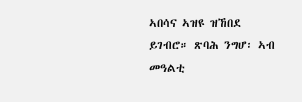ኣበሳና ኣዝዩ ዝኸበደ ይገብሮ። ጽባሕ ንግሆ፡ ኣብ መዓልቲ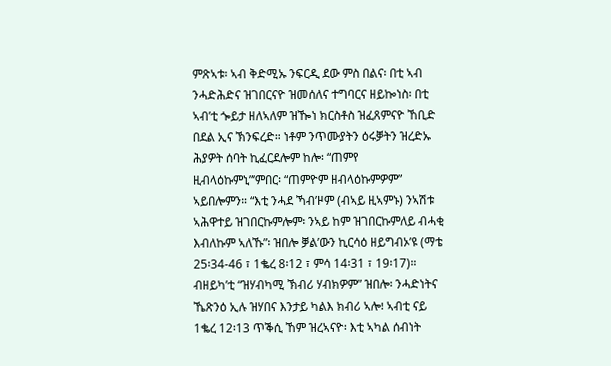ምጽኣቱ፡ ኣብ ቅድሚኡ ንፍርዲ ደው ምስ በልና፡ በቲ ኣብ ንሓድሕድና ዝገበርናዮ ዝመሰለና ተግባርና ዘይኰነስ፡ በቲ ኣብ’ቲ ጐይታ ዘለኣለም ዝዀነ ክርስቶስ ዝፈጸምናዮ ኸቢድ በደል ኢና ኽንፍረድ። ነቶም ንጥሙያትን ዕሩቓትን ዝረድኡ ሕያዎት ሰባት ኪፈርደሎም ከሎ፡ “ጠምየ ዚብላዕኩምኒ”’ምበር፡ “ጠምዮም ዘብላዕኩምዎም” ኣይበሎምን። “እቲ ንሓደ ኻብ’ዞም (ብኣይ ዚኣምኑ) ንኣሽቱ ኣሕዋተይ ዝገበርኩምሎም፡ ንኣይ ከም ዝገበርኩምለይ ብሓቂ እብለኩም ኣለኹ”፡ ዝበሎ ቓል’ውን ኪርሳዕ ዘይግብኦ’ዩ (ማቴ 25፡34-46 ፣ 1ቈረ 8፡12 ፣ ምሳ 14፡31 ፣ 19፡17)።
ብዘይካ’ቲ “ዝሃብካሚ ኽብሪ ሃብክዎም” ዝበሎ፡ ንሓድነትና ኼጽንዕ ኢሉ ዝሃበና እንታይ ካልእ ክብሪ ኣሎ፧ ኣብቲ ናይ 1ቈረ 12፡13 ጥቕሲ ኸም ዝረኣናዮ፡ እቲ ኣካል ሰብነት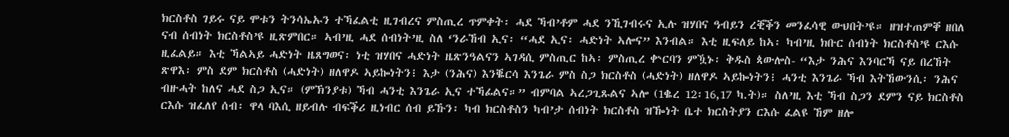ክርስቶስ ገይሩ ናይ ሞቱን ትንሳኤኡን ተኻፈልቲ ዚገብረና ምስጢረ ጥምቀት፡ ሓደ ኻብ’ቶም ሓደ ንኺገብሩና ኢሉ ዝሃበና ዓብይን ረቒቕን መንፈሳዊ ውህበት’ዩ። ዘዝተጠምቐ ዘበለ ናብ ሰብነት ክርስቶስ’ዩ ዚጽምበር። ኣብ’ዚ ሓደ ሰብነት’ዚ ስለ ‘ንራኸብ ኢና፡ “ሓደ ኢና፡ ሓድነት ኣሎና” እንብል። እቲ ዚፍለይ ከኣ፡ ካብ’ዚ ክቡር ሰብነት ክርስቶስ’ዩ ርእሱ ዚፈልይ። እቲ ኻልኣይ ሓድነት ዜጸግወና፡ ነቲ ዝሃበና ሓድነት ዜጽንዓልናን ኣገዳሲ ምስጢር ከኣ፡ ምስጢረ ቍርባን ምዃኑ፡ ቅዱስ ጳውሎስ- “እታ ንሕና እንባርኻ ናይ በረኸት ጽዋእ፡ ምስ ደም ክርስቶስ (ሓድነት) ዘለዋዶ ኣይኰነትን፧ እታ (ንሕና) እንቘርሳ እንጌራ ምስ ስጋ ክርስቶስ (ሓድነት) ዘለዋዶ ኣይኰነትን፧ ሓንቲ እንጌራ ኻብ እትኸውንሲ፡ ንሕና ብዙሓት ከለና ሓደ ስጋ ኢና። (ምኽንያቱ) ኻብ ሓንቲ እንጌራ ኢና ተኻፊልና።” ብምባል ኣረጋጊጹልና ኣሎ (1ቈረ 12፡16,17 ካ.ት)። ስለ’ዚ እቲ ኻብ ስጋን ደምን ናይ ክርስቶስ ርእሱ ዝፈለየ ሰብ፡ ዋላ ባእሲ ዘይብሉ ብፍቕሪ ዚነብር ሰብ ይኹን፡ ካብ ክርስቶስን ካብ’ታ ሰብነት ክርስቶስ ዝዀነት ቤተ ክርስትያን ርእሱ ፈልዩ ኸም ዘሎ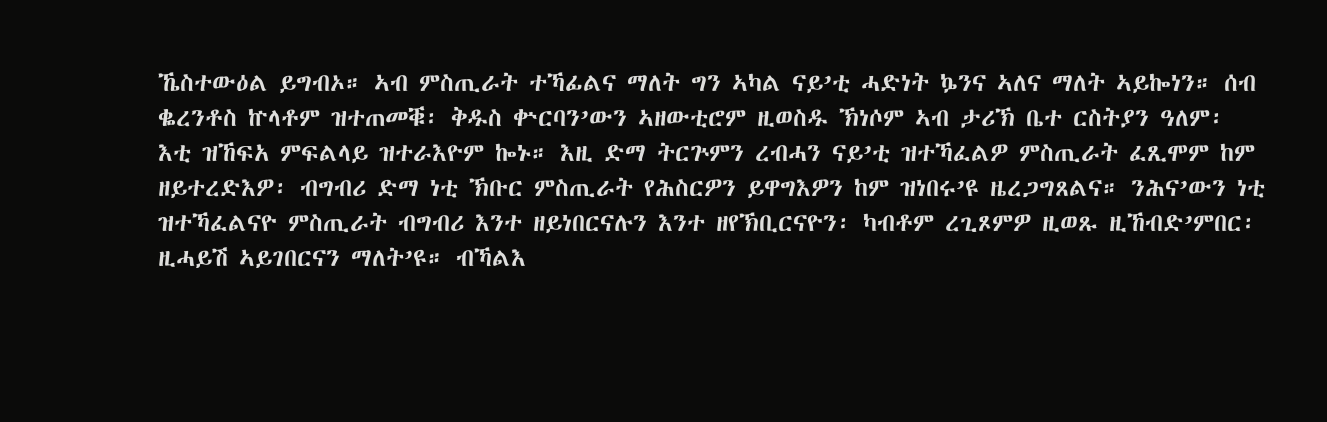ኼስተውዕል ይግብኦ። ኣብ ምስጢራት ተኻፊልና ማለት ግን ኣካል ናይ’ቲ ሓድነት ኴንና ኣለና ማለት ኣይኰነን። ሰብ ቈረንቶስ ኵላቶም ዝተጠመቑ፡ ቅዱስ ቍርባን’ውን ኣዘውቲሮም ዚወስዱ ኽነሶም ኣብ ታሪኽ ቤተ ርስትያን ዓለም፡ እቲ ዝኸፍአ ምፍልላይ ዝተራእዮም ኰኑ። እዚ ድማ ትርጕምን ረብሓን ናይ’ቲ ዝተኻፈልዎ ምስጢራት ፈጺሞም ከም ዘይተረድእዎ፡ ብግብሪ ድማ ነቲ ኽቡር ምስጢራት የሕስርዎን ይዋግእዎን ከም ዝነበሩ’ዩ ዜረጋግጸልና። ንሕና’ውን ነቲ ዝተኻፈልናዮ ምስጢራት ብግብሪ እንተ ዘይነበርናሉን እንተ ዘየኽቢርናዮን፡ ካብቶም ረጊጾምዎ ዚወጹ ዚኸብድ’ምበር፡ ዚሓይሽ ኣይገበርናን ማለት’ዩ። ብኻልእ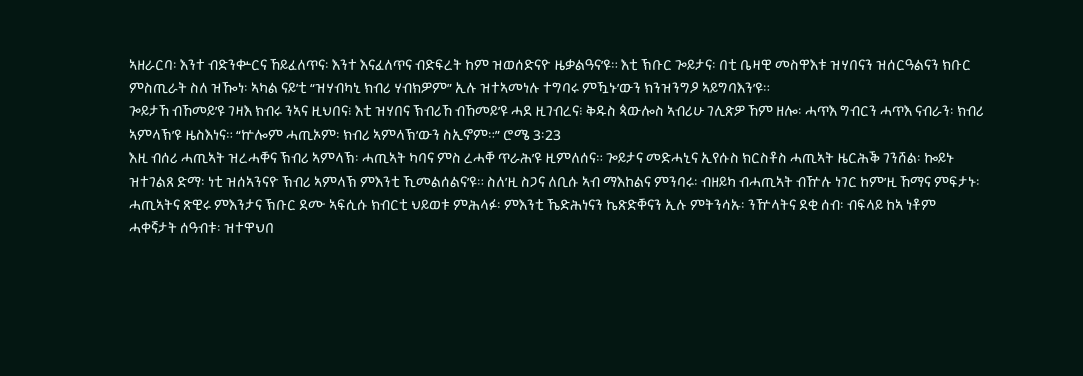ኣዘራርባ፡ እንተ ብድንቍርና ኸይፈለጥና፡ እንተ እናፈለጥና ብድፍረት ከም ዝወሰድናዮ ዜቃልዓና’ዩ። እቲ ኽቡር ጐይታና፡ በቲ ቤዛዊ መስዋእቱ ዝሃበናን ዝሰርዓልናን ክቡር ምስጢራት ስለ ዝዀነ፡ ኣካል ናይ’ቲ “ዝሃብካኒ ክብሪ ሃብክዎም” ኢሉ ዝተኣመነሉ ተግባሩ ምዃኑ’ውን ክንዝንግዖ ኣይግባእን’ዩ።
ጐይታኸ ብኸመይ’ዩ ገዛእ ክብሩ ንኣና ዚህበና፧ እቲ ዝሃበና ኽብሪኸ ብኸመይ’ዩ ሓደ ዚገብረና፧ ቅዱስ ጳውሎስ ኣብሪሁ ገሊጽዎ ኸም ዘሎ፡ ሓጥእ ግብርን ሓጥእ ናብራን፡ ክብሪ ኣምላኽ’ዩ ዜስእነና። “ኵሎም ሓጢኦም፡ ክብሪ ኣምላኽ’ውን ስኢኖም።” ሮሜ 3፡23
እዚ ብሰሪ ሓጢኣት ዝረሓቐና ኽብሪ ኣምላኽ፡ ሓጢኣት ካባና ምስ ረሓቐ ጥራሕ’ዩ ዚምለሰና። ጐይታና መድሓኒና ኢየሱስ ክርስቶስ ሓጢኣት ዜርሕቕ ገንሸል፡ ኰይኑ ዝተገልጸ ድማ፡ ነቲ ዝሰኣንናዮ ኽብሪ ኣምላኽ ምእንቲ ኺመልሰልና’ዩ። ስለ’ዚ ስጋና ለቢሱ ኣብ ማእከልና ምንባሩ፡ ብዘይካ ብሓጢኣት ብዅሉ ነገር ከም’ዚ ኸማና ምፍታኑ፡ ሓጢኣትና ጽዊሩ ምእንታና ኽቡር ደሙ ኣፍሲሱ ክብርቲ ህይወቱ ምሕላፉ፡ ምእንቲ ኼድሕነናን ኬጽድቐናን ኢሉ ምትንሳኡ፡ ንዅላትና ደቂ ሰብ፡ ብፍላይ ከኣ ነቶም ሓቀኛታት ሰዓብቱ፡ ዝተዋህበ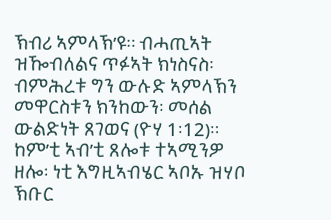ኽብሪ ኣምላኽ’ዩ። ብሓጢኣት ዝዀብለልና ጥፉኣት ክነስናስ፡ ብምሕረቱ ግን ውሉድ ኣምላኽን መዋርስቱን ክንከውን፡ መሰል ውልድነት ጸገወና (ዮሃ 1፡12)። ከም’ቲ ኣብ’ቲ ጸሎቱ ተኣሚንዎ ዘሎ፡ ነቲ እግዚኣብሄር ኣቦኡ ዝሃቦ ኽቡር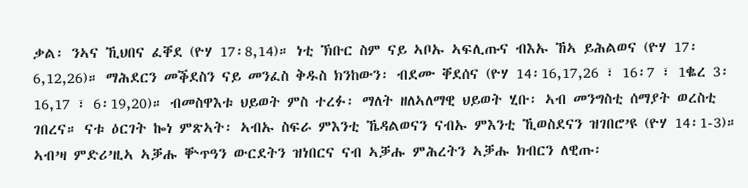ቃል፡ ንኣና ኺህበና ፈቐደ (ዮሃ 17፡8,14)። ነቲ ኽቡር ስም ናይ ኣቦኡ ኣፍሊጡና ብእኡ ኸኣ ይሕልወና (ዮሃ 17፡6,12,26)። ማሕደርን መቕደስን ናይ መንፈስ ቅዱስ ክንከውን፡ ብደሙ ቐደሰና (ዮሃ 14፡16,17,26 ፣ 16፡7 ፣ 1ቈረ 3፡16,17 ፣ 6፡19,20)። ብመስዋእቱ ህይወት ምስ ተረፉ፡ ማለት ዘለኣለማዊ ህይወት ሂቡ፡ ኣብ መንግስቲ ሰማያት ወረስቲ ገበረና። ናቱ ዕርገት ኰነ ምጽኣት፡ ኣብኡ ስፍራ ምእንቲ ኼዳልወናን ናብኡ ምእንቲ ኺወስደናን ዝገበሮ’ዩ (ዮሃ 14፡1-3)። ኣብ’ዛ ምድሪ’ዚኣ ኣቓሑ ቝጥዓን ውርደትን ዝነበርና ናብ ኣቓሑ ምሕረትን ኣቓሑ ክብርን ለዊጡ፡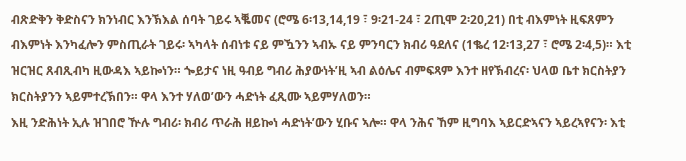ብጽድቅን ቅድስናን ክንነብር እንኽእል ሰባት ገይሩ ኣቘመና (ሮሜ 6፡13,14,19 ፣ 9፡21-24 ፣ 2ጢሞ 2፡20,21) በቲ ብእምነት ዚፍጸምን ብእምነት እንካፈሎን ምስጢራት ገይሩ፡ ኣካላት ሰብነቱ ናይ ምዃንን ኣብኡ ናይ ምንባርን ክብሪ ዓደለና (1ቈረ 12፡13,27 ፣ ሮሜ 2፡4,5)። እቲ ዝርዝር ጸብጺብካ ዚውዳእ ኣይኰነን። ጐይታና ነዚ ዓብይ ግብሪ ሕያውነት’ዚ ኣብ ልዕሌና ብምፍጻም እንተ ዘየኽብረና፡ ህላወ ቤተ ክርስትያን ክርስትያንን ኣይምተረኽበን። ዋላ እንተ ሃለወ’ውን ሓድነት ፈጺሙ ኣይምሃለወን።
እዚ ንድሕነት ኢሉ ዝገበሮ ዅሉ ግብሪ፡ ክብሪ ጥራሕ ዘይኰነ ሓድነት’ውን ሂቡና ኣሎ። ዋላ ንሕና ኸም ዚግባእ ኣይርድኣናን ኣይረኣየናን፡ እቲ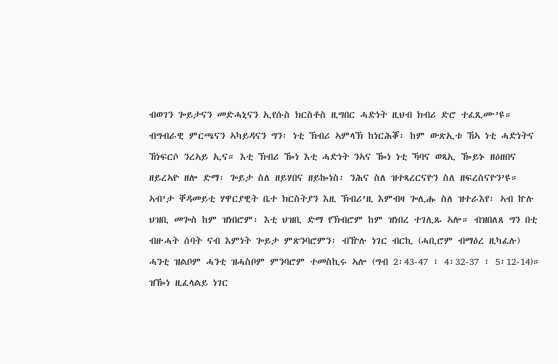ብወገን ጐይታናን መድሓኒናን ኢየሱስ ክርስቶስ ዚግበር ሓድነት ዚህብ ክብሪ ድሮ ተፈጺሙ’ዩ። ብግብራዊ ምርጫናን ኣካይዳናን ግን፡ ነቲ ኽብሪ ኣምላኽ ከነርሕቖ፡ ከም ውጽኢቱ ኸኣ ነቲ ሓድነትና ኸነፍርሶ ንረኣይ ኢና። እቲ ኽብሪ ዀነ እቲ ሓድነት ንኣና ዀነ ነቲ ኻባና ወጻኢ ዀይኑ ዘዕዘበና ዘይረኣዮ ዘሎ ድማ፡ ጐይታ ስለ ዘይሃበና ዘይኰነስ፡ ንሕና ስለ ዝተጻረርናዮን ስለ ዘፍረስናዮን’ዩ። ኣብ’ታ ቐዳመይቲ ሃዋርያዊት ቤተ ክርስትያን እዚ ኽብሪ’ዚ እምብዛ ጐሊሑ ስለ ዝተራእየ፡ ኣብ ኵሉ ህዝቢ መጐስ ከም ዝነበሮም፡ እቲ ህዝቢ ድማ የኽብሮም ከም ዝነበረ ተገሊጹ ኣሎ። ብዝበለጸ ግን በቲ ብዙሓት ሰባት ናብ እምነት ጐይታ ምጽንባሮምን፡ ብዅሉ ነገር ብርኪ (ሓቢሮም ብማዕረ ዚካፈሉ) ሓንቲ ዝልቦም ሓንቲ ዝሓስቦም ምንባሮም ተመስኪሩ ኣሎ (ግብ 2፡43-47 ፣ 4፡32-37 ፣ 5፡12-14)። ዝዀነ ዚፈላልይ ነገር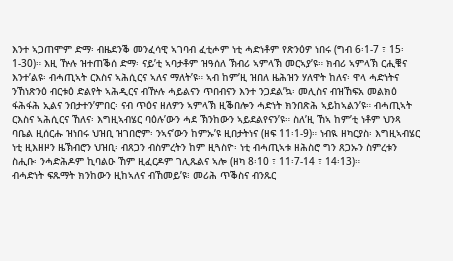እንተ ኣጋጠሞም ድማ፡ ብዜደንቕ መንፈሳዊ ኣገባብ ፈቲሖም ነቲ ሓድነቶም የጽንዕዎ ነበሩ (ግብ 6፡1-7 ፣ 15፡1-30)። እዚ ዅሉ ዝተጠቕሰ ድማ፡ ናይ’ቲ ኣባታቶም ዝዓሰለ ኽብሪ ኣምላኽ መርኣያ’ዩ። ክብሪ ኣምላኽ ርሒቑና እንተ’ልዩ፡ ብሓጢኣት ርእስና ኣሕሲርና ኣለና ማለት’ዩ። ኣብ ከም’ዚ ዝበለ ዜሕዝን ሃለዋት ከለና፡ ዋላ ሓድነትና ንኸነጽንዕ ብርቱዕ ድልየት ኣሕዲርና ብዅሉ ሓይልናን ጥበብናን እንተ ንጋደል’ኳ፡ መሊስና ብዝኸፍአ መልክዕ ፋሕፋሕ ኢልና ንበታተን’ምበር፡ ናብ ጥዕና ዘለዎን ኣምላኽ ዚቕበሎን ሓድነት ክንበጽሕ ኣይከኣልን’ዩ። ብሓጢኣት ርእስና ኣሕሲርና ኸለና፡ እግዚኣብሄር ባዕሉ’ውን ሓደ ኽንከውን ኣይደልየናን’ዩ። ስለ’ዚ ኸኣ ከም’ቲ ነቶም ህንጻ ባቤል ዚሰርሑ ዝነበሩ ህዝቢ ዝገበሮም፡ ንኣና’ውን ከምኡ’ዩ ዚበታትነና (ዘፍ 11፡1-9)። ነብዪ ዘካርያስ፡ እግዚኣብሄር ነቲ ዚእዘዞን ዜኽብሮን ህዝቢ፡ ብጸጋን ብስምረትን ከም ዚጓስዮ፡ ነቲ ብሓጢኣቱ ዘሕስሮ ግን ጸጋኡን ስምረቱን ስሒቡ፡ ንሓድሕዶም ኪባልዑ ኸም ዚፈርዶም ገሊጹልና ኣሎ (ዘካ 8፡10 ፣ 11፡7-14 ፣ 14፡13)።
ብሓድነት ፍጹማት ክንከውን ዚከኣለና ብኸመይ’ዩ፧ መሪሕ ጥቕስና ብንጹር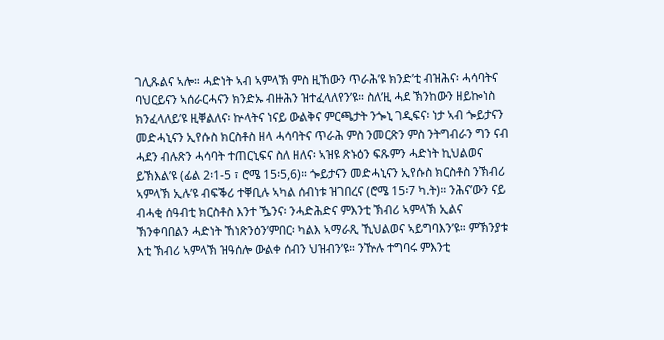ገሊጹልና ኣሎ። ሓድነት ኣብ ኣምላኽ ምስ ዚኸውን ጥራሕ’ዩ ክንድ’ቲ ብዝሕና፡ ሓሳባትና ባህርይናን ኣሰራርሓናን ክንድኡ ብዙሕን ዝተፈላለየን’ዩ። ስለ’ዚ ሓደ ኽንከውን ዘይኰነስ ክንፈላለይ’ዩ ዚቐልለና፡ ኵላትና ነናይ ውልቅና ምርጫታት ንጐኒ ገዲፍና፡ ነታ ኣብ ጐይታናን መድሓኒናን ኢየሱስ ክርስቶስ ዘላ ሓሳባትና ጥራሕ ምስ ንመርጽን ምስ ንትግብራን ግን ናብ ሓደን ብሉጽን ሓሳባት ተጠርኒፍና ስለ ዘለና፡ ኣዝዩ ጽኑዕን ፍጹምን ሓድነት ኪህልወና ይኽእል’ዩ (ፊል 2፡1-5 ፣ ሮሜ 15፡5,6)። ጐይታናን መድሓኒናን ኢየሱስ ክርስቶስ ንኽብሪ ኣምላኽ ኢሉ’ዩ ብፍቕሪ ተቐቢሉ ኣካል ሰብነቱ ዝገበረና (ሮሜ 15፡7 ካ.ት)። ንሕና’ውን ናይ ብሓቂ ሰዓብቲ ክርስቶስ እንተ ዄንና፡ ንሓድሕድና ምእንቲ ኽብሪ ኣምላኽ ኢልና ኽንቀባበልን ሓድነት ኸነጽንዕን’ምበር፡ ካልእ ኣማራጺ ኺህልወና ኣይግባእን’ዩ። ምኽንያቱ እቲ ኽብሪ ኣምላኽ ዝዓሰሎ ውልቀ ሰብን ህዝብን’ዩ። ንዅሉ ተግባሩ ምእንቲ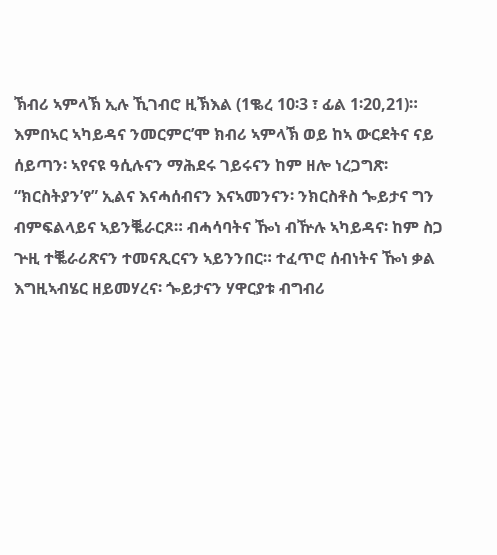ኽብሪ ኣምላኽ ኢሉ ኺገብሮ ዚኽእል (1ቈረ 10፡3 ፣ ፊል 1፡20,21)።
እምበኣር ኣካይዳና ንመርምር’ሞ ክብሪ ኣምላኽ ወይ ከኣ ውርደትና ናይ ሰይጣን፡ ኣየናዩ ዓሲሉናን ማሕደሩ ገይሩናን ከም ዘሎ ነረጋግጽ፡ “ክርስትያን’የ” ኢልና እናሓሰብናን እናኣመንናን፡ ንክርስቶስ ጐይታና ግን ብምፍልላይና ኣይንቘራርጾ። ብሓሳባትና ዀነ ብዅሉ ኣካይዳና፡ ከም ስጋ ጕዚ ተቘራሪጽናን ተመናጺርናን ኣይንንበር። ተፈጥሮ ሰብነትና ዀነ ቃል እግዚኣብሄር ዘይመሃረና፡ ጐይታናን ሃዋርያቱ ብግብሪ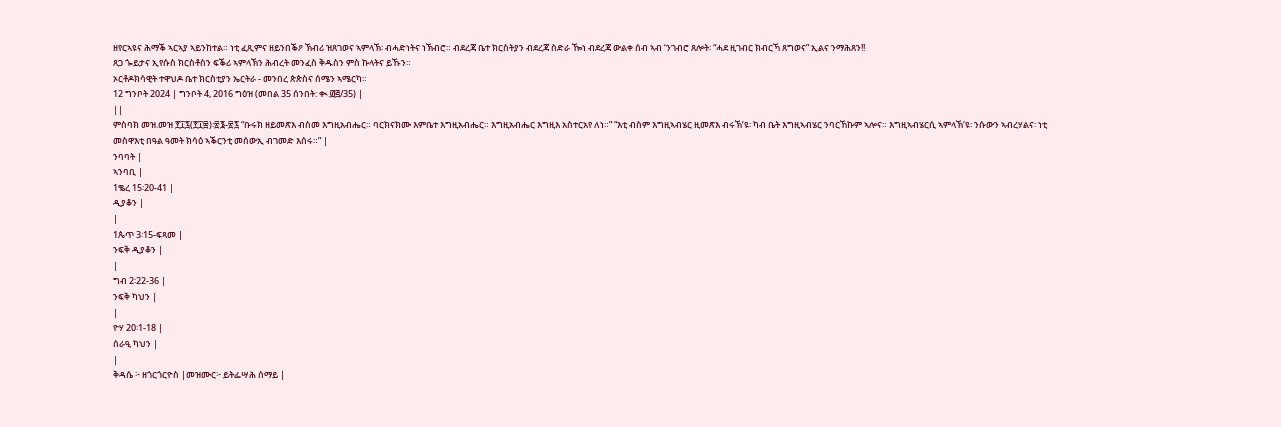ዘየርኣዩና ሕማቕ ኣርኣያ ኣይንከተል። ነቲ ፈጺምና ዘይንበቕዖ ኽብሪ ዝጸገወና ኣምላኽ፡ ብሓድነትና ነኽብሮ። ብደረጃ ቤተ ክርስትያን ብደረጃ ስድራ ዀነ ብደረጃ ውልቀ ሰብ ኣብ ‘ንገብሮ ጸሎት፡ “ሓደ ዚገብር ክብርኻ ጸግወና” ኢልና ንማሕጸን!!
ጸጋ ጐይታና ኢየሱስ ክርስቶስን ፍቕሪ ኣምላኽን ሕብረት መንፈስ ቅዱስን ምስ ኩላትና ይኹን።
ኦርቶዶክሳዊት ተዋህዶ ቤተ ክርስቲያን ኤርትራ - መንበረ ጵጵስና ሰሜን ኣሜርካ።
12 ግንቦት 2024 | ግንቦት 4, 2016 ግዕዝ (መበል 35 ሰንበት: ቊ.፴፭/35) |
||
ምስባክ መዝ.መዝ ፻፲፯(፻፲፰)፡፳፮-፳፯ “ቡሩክ ዘይመጽእ ብስመ እግዚአብሔር። ባርክናክሙ እምቤተ እግዚአብሔር። እግዚአብሔር እግዚእ አስተርአየ ለነ።” “እቲ ብስም እግዚኣብሄር ዚመጽእ ብሩኽ’ዩ፡ ካብ ቤት እግዚኣብሄር ንባርኸኩም ኣሎና። እግዚኣብሄርሲ ኣምላኽ’ዩ፡ ንሱውን ኣብረሃልና፡ ነቲ መስዋእቲ በዓል ዓመት ክሳዕ ኣቕርንቲ መሰውኢ ብገመድ እሰሩ።” |
ንባባት |
ኣንባቢ |
1ቈረ 15፡20-41 |
ዲያቆን |
|
1ጴጥ 3፡15-ፍጻመ |
ንፍቅ ዲያቆን |
|
ግብ 2፡22-36 |
ንፍቅ ካህን |
|
ዮሃ 20፡1-18 |
ሰራዒ ካህን |
|
ቅዳሴ ፦ ዘጎርጎርዮስ |መዝሙር፦ ይትፌሣሕ ሰማይ |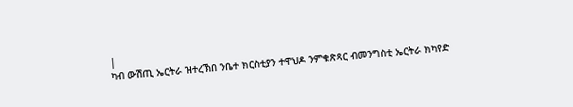|
ካብ ውሽጢ ኤርትራ ዝተረኽበ ንቤተ ክርስቲያን ተዋህዶ ንምቁጽጻር ብመንግስቲ ኤርትራ ክካየድ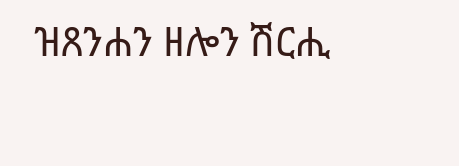ዝጸንሐን ዘሎን ሽርሒ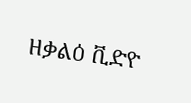ዘቃልዕ ቪድዮ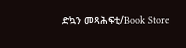ድኳን መጻሕፍቲ/Book Store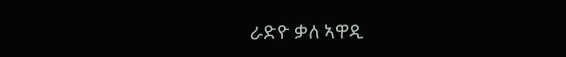ራድዮ ቃለ ኣዋዲ